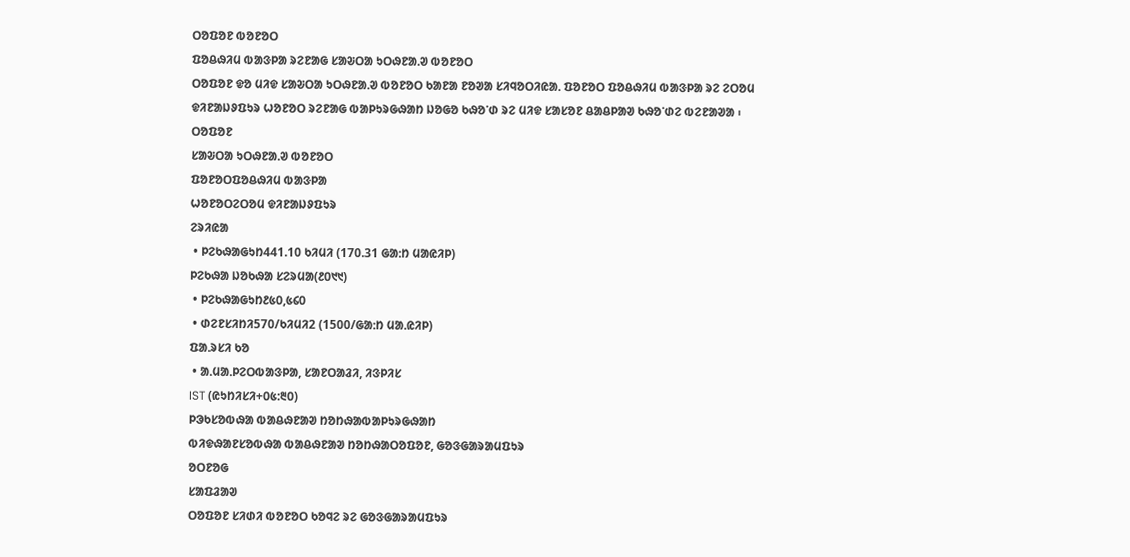ᱛᱚᱯᱚᱱ ᱵᱚᱱᱚᱛ
ᱯᱚᱪᱷᱤᱢ ᱵᱟᱝᱞᱟ ᱨᱮᱱᱟᱜ ᱥᱟᱶᱛᱟ ᱩᱛᱷᱱᱟᱹᱣ ᱵᱚᱱᱚᱛ
ᱛᱚᱯᱚᱱ ᱫᱚ ᱢᱤᱫ ᱥᱟᱶᱛᱟ ᱩᱛᱷᱱᱟᱹᱣ ᱵᱚᱱᱚᱛ ᱠᱟᱱᱟ ᱱᱚᱣᱟ ᱥᱤᱧᱚᱛᱤᱭᱟᱹ ᱯᱚᱱᱚᱛ ᱯᱚᱪᱷᱤᱢ ᱵᱟᱝᱞᱟ ᱨᱮ ᱮᱛᱚᱢ ᱫᱤᱱᱟᱡᱽᱯᱩᱨ ᱦᱚᱱᱚᱛ ᱨᱮᱱᱟᱜ ᱵᱟᱞᱩᱨᱜᱷᱟᱴ ᱡᱚᱜᱚ ᱠᱷᱚᱸᱰ ᱨᱮ ᱢᱤᱫ ᱥᱟᱥᱚᱱ ᱪᱟᱪᱞᱟᱣ ᱠᱷᱚᱸᱰᱮ ᱵᱮᱱᱟᱣᱟ ᱾
ᱛᱚᱯᱚᱱ
ᱥᱟᱶᱛᱟ ᱩᱛᱷᱱᱟᱹᱣ ᱵᱚᱱᱚᱛ
ᱯᱚᱱᱚᱛᱯᱚᱪᱷᱤᱢ ᱵᱟᱝᱞᱟ
ᱦᱚᱱᱚᱛᱮᱛᱚᱢ ᱫᱤᱱᱟᱡᱽᱯᱩᱨ
ᱮᱨᱤᱭᱟ
 • ᱞᱮᱠᱷᱟᱜᱩᱴ441.10 ᱠᱤᱢᱤ (170.31 ᱜᱟᱺᱴ ᱢᱟᱭᱤᱞ)
ᱞᱮᱠᱷᱟ ᱡᱚᱠᱷᱟ ᱥᱮᱨᱢᱟ(᱒᱐᱑᱑)
 • ᱞᱮᱠᱷᱟᱜᱩᱴ᱒᱕᱐,᱕᱔᱐
 • ᱰᱮᱱᱥᱤᱴᱤ570/ᱠᱤᱢᱤ2 (1500/ᱜᱟᱺᱴ ᱢᱟᱹᱭᱤᱞ)
ᱯᱟᱹᱨᱥᱤ ᱠᱚ
 • ᱟᱹᱢᱟᱹᱞᱮᱛᱵᱟᱝᱞᱟ, ᱥᱟᱱᱛᱟᱲᱤ, ᱤᱝᱞᱤᱥ
IST (ᱭᱩᱴᱤᱥᱤ+᱐᱕:᱓᱐)
ᱞᱳᱠᱥᱚᱵᱷᱟ ᱵᱟᱪᱷᱱᱟᱣ ᱴᱚᱴᱷᱟᱵᱟᱞᱩᱨᱜᱷᱟᱴ
ᱵᱤᱫᱷᱟᱱᱥᱚᱵᱷᱟ ᱵᱟᱪᱷᱱᱟᱣ ᱴᱚᱴᱷᱟᱛᱚᱯᱚᱱ, ᱜᱚᱝᱜᱟᱨᱟᱢᱯᱩᱨ
ᱚᱛᱱᱚᱜ
ᱥᱟᱯᱲᱟᱣ
ᱛᱚᱯᱚᱱ ᱥᱤᱰᱤ ᱵᱚᱱᱚᱛ ᱠᱚᱧᱮ ᱨᱮ ᱜᱚᱝᱜᱟᱨᱟᱢᱯᱩᱨ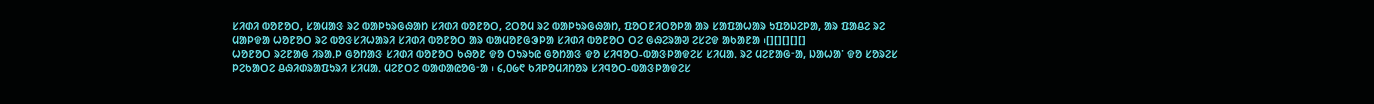ᱥᱤᱰᱤ ᱵᱚᱱᱚᱛ, ᱥᱟᱢᱟᱝ ᱨᱮ ᱵᱟᱞᱩᱨᱜᱷᱟᱴ ᱥᱤᱰᱤ ᱵᱚᱱᱚᱛ, ᱮᱛᱚᱢ ᱨᱮ ᱵᱟᱞᱩᱨᱜᱷᱟᱴ, ᱯᱚᱛᱱᱤᱛᱚᱞᱟ ᱟᱨ ᱥᱟᱯᱟᱦᱟᱨ ᱩᱯᱚᱡᱮᱞᱟ, ᱟᱨ ᱯᱟᱪᱮ ᱨᱮ ᱢᱟᱞᱫᱟ ᱦᱚᱱᱚᱛ ᱨᱮ ᱵᱚᱝᱥᱤᱦᱟᱨᱤ ᱥᱤᱰᱤ ᱵᱚᱱᱚᱛ ᱟᱨ ᱵᱟᱢᱚᱱᱜᱳᱞᱟ ᱥᱤᱰᱤ ᱵᱚᱱᱚᱛ ᱛᱮ ᱜᱷᱮᱨᱟᱣ ᱮᱥᱮᱫ ᱟᱠᱟᱱᱟ ᱾[][][][][]
ᱦᱚᱱᱚᱛ ᱨᱮᱱᱟᱜ ᱤᱨᱟᱹᱞ ᱜᱚᱴᱟᱝ ᱥᱤᱰᱤ ᱵᱚᱱᱚᱛ ᱠᱷᱚᱱ ᱫᱚ ᱛᱩᱨᱩᱭ ᱜᱚᱴᱟᱝ ᱫᱚ ᱥᱤᱧᱚᱛ-ᱵᱟᱝᱞᱟᱫᱮᱥ ᱥᱤᱢᱟᱹ ᱨᱮ ᱢᱮᱱᱟᱜᱼᱟ, ᱡᱟᱦᱟᱸ ᱫᱚ ᱥᱚᱨᱮᱥ ᱞᱮᱠᱟᱛᱮ ᱪᱷᱤᱰᱨᱟᱯᱩᱨᱤ ᱥᱤᱢᱟᱹ ᱢᱮᱱᱛᱮ ᱵᱟᱰᱟᱭᱚᱜᱼᱟ ᱾ ᱔,᱐᱙᱖ ᱠᱤᱞᱚᱢᱤᱴᱚᱨ ᱥᱤᱧᱚᱛ-ᱵᱟᱝᱞᱟᱫᱮᱥ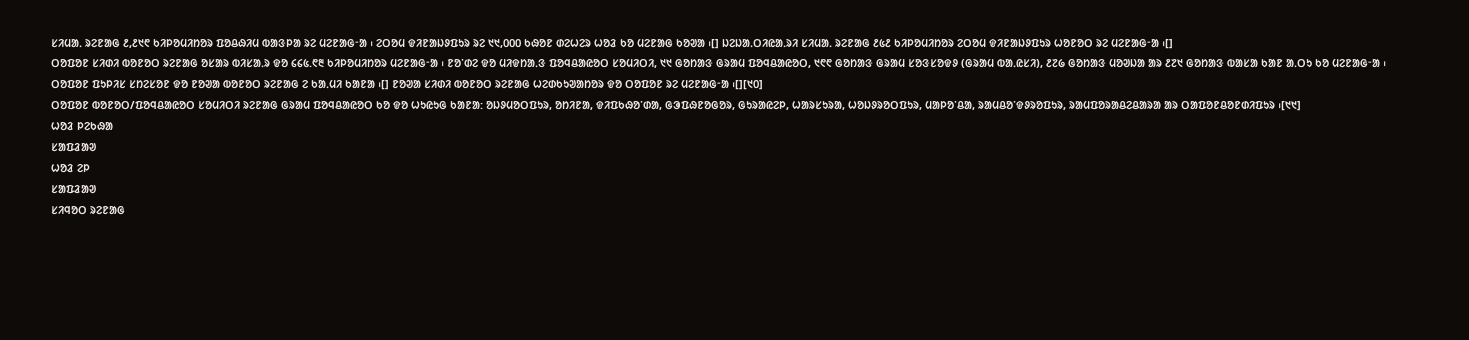ᱥᱤᱢᱟᱹ ᱨᱮᱱᱟᱜ ᱒,᱒᱑᱖ ᱠᱤᱞᱚᱢᱤᱴᱚᱨ ᱯᱚᱪᱷᱤᱢ ᱵᱟᱝᱞᱟ ᱨᱮ ᱢᱮᱱᱟᱜᱼᱟ ᱾ ᱮᱛᱚᱢ ᱫᱤᱱᱟᱡᱽᱯᱩᱨ ᱨᱮ ᱑᱑,᱐᱐᱐ ᱠᱷᱚᱱ ᱰᱮᱦᱮᱨ ᱦᱚᱲ ᱠᱚ ᱢᱮᱱᱟᱜ ᱠᱚᱣᱟ ᱾[] ᱡᱮᱡᱟᱹᱛᱤᱭᱟᱹᱨᱤ ᱥᱤᱢᱟᱹ ᱨᱮᱱᱟᱜ ᱒᱕᱒ ᱠᱤᱞᱚᱢᱤᱴᱚᱨ ᱮᱛᱚᱢ ᱫᱤᱱᱟᱡᱽᱯᱩᱨ ᱦᱚᱱᱚᱛ ᱨᱮ ᱢᱮᱱᱟᱜᱼᱟ ᱾[]
ᱛᱚᱯᱚᱱ ᱥᱤᱰᱤ ᱵᱚᱱᱚᱛ ᱨᱮᱱᱟᱜ ᱚᱥᱟᱨ ᱵᱤᱥᱟᱹᱨ ᱫᱚ ᱔᱔᱕.᱖᱓ ᱠᱤᱞᱚᱢᱤᱴᱚᱨ ᱢᱮᱱᱟᱜᱼᱟ ᱾ ᱱᱚᱸᱰᱮ ᱫᱚ ᱢᱤᱫᱴᱟᱹᱝ ᱯᱚᱧᱪᱟᱭᱚᱛ ᱥᱚᱢᱤᱛᱤ, ᱑᱑ ᱜᱚᱴᱟᱝ ᱜᱨᱟᱢ ᱯᱚᱧᱪᱟᱭᱚᱛ, ᱑᱖᱖ ᱜᱚᱴᱟᱝ ᱜᱨᱟᱢ ᱥᱚᱝᱥᱚᱫᱽ (ᱜᱨᱟᱢ ᱵᱟᱹᱭᱥᱤ), ᱒᱗᱙ ᱜᱚᱴᱟᱝ ᱢᱚᱣᱡᱟ ᱟᱨ ᱒᱗᱑ ᱜᱚᱴᱟᱝ ᱵᱟᱥᱟ ᱠᱟᱱ ᱟᱹᱛᱩ ᱠᱚ ᱢᱮᱱᱟᱜᱼᱟ ᱾ ᱛᱚᱯᱚᱱ ᱯᱩᱞᱤᱥ ᱥᱴᱮᱥᱚᱱ ᱫᱚ ᱱᱚᱣᱟ ᱵᱚᱱᱚᱛ ᱨᱮᱱᱟᱜ ᱮ ᱠᱟᱹᱢᱤ ᱠᱟᱱᱟ ᱾[] ᱱᱚᱣᱟ ᱥᱤᱰᱤ ᱵᱚᱱᱚᱛ ᱨᱮᱱᱟᱜ ᱦᱮᱰᱠᱩᱣᱟᱴᱚᱨ ᱫᱚ ᱛᱚᱯᱚᱱ ᱨᱮ ᱢᱮᱱᱟᱜᱼᱟ ᱾[][᱑᱐]
ᱛᱚᱯᱚᱱ ᱵᱚᱱᱚᱛ/ᱯᱚᱧᱪᱟᱭᱚᱛ ᱥᱚᱢᱤᱛᱤ ᱨᱮᱱᱟᱜ ᱜᱨᱟᱢ ᱯᱚᱧᱪᱟᱭᱚᱛ ᱠᱚ ᱫᱚ ᱦᱩᱭᱩᱜ ᱠᱟᱱᱟ: ᱚᱡᱽᱢᱚᱛᱯᱩᱨ, ᱚᱴᱤᱱᱟ, ᱫᱤᱯᱠᱷᱚᱸᱰᱟ, ᱜᱳᱯᱷᱱᱚᱜᱚᱨ, ᱜᱩᱨᱟᱭᱮᱞ, ᱦᱟᱨᱥᱩᱨᱟ, ᱦᱚᱡᱽᱨᱚᱛᱯᱩᱨ, ᱢᱟᱞᱚᱸᱪᱟ, ᱨᱟᱢᱪᱚᱸᱫᱽᱨᱚᱯᱩᱨ, ᱨᱟᱢᱯᱚᱨᱟᱪᱮᱪᱟᱨᱟ ᱟᱨ ᱛᱟᱯᱚᱱᱪᱚᱱᱰᱤᱯᱩᱨ ᱾[᱑᱑]
ᱦᱚᱲ ᱞᱮᱠᱷᱟ
ᱥᱟᱯᱲᱟᱣ
ᱦᱚᱲ ᱮᱞ
ᱥᱟᱯᱲᱟᱣ
ᱥᱤᱧᱚᱛ ᱨᱮᱱᱟᱜ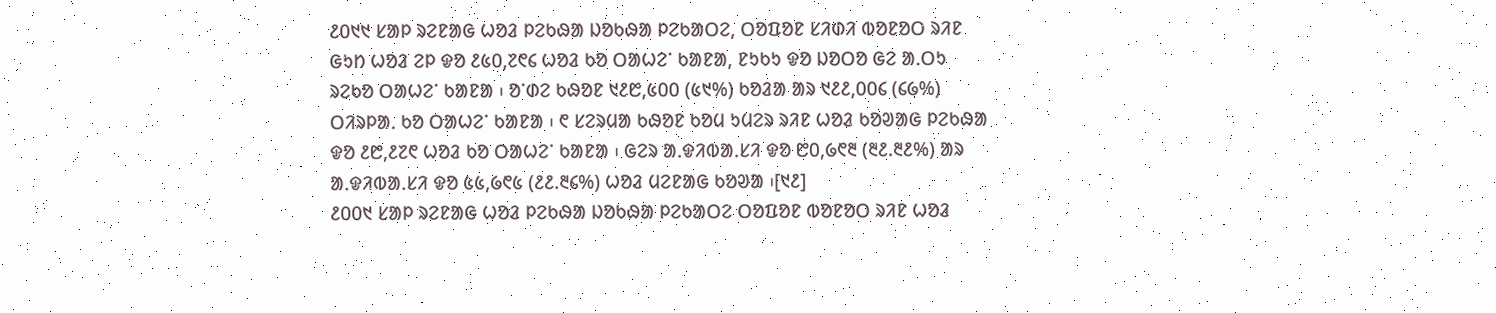᱒᱐᱑᱑ ᱥᱟᱞ ᱨᱮᱱᱟᱜ ᱦᱚᱲ ᱞᱮᱠᱷᱟ ᱡᱚᱠᱷᱟ ᱞᱮᱠᱟᱛᱮ, ᱛᱚᱯᱚᱱ ᱥᱤᱰᱤ ᱵᱚᱱᱚᱛ ᱨᱤᱱ ᱜᱩᱴ ᱦᱚᱲ ᱮᱞ ᱫᱚ ᱒᱕᱐,᱗᱖᱔ ᱦᱚᱲ ᱠᱚ ᱛᱟᱦᱮᱸ ᱠᱟᱱᱟ, ᱱᱩᱠᱩ ᱫᱚ ᱡᱚᱛᱚ ᱜᱮ ᱟᱹᱛᱩ ᱨᱮᱠᱚ ᱛᱟᱦᱮᱸ ᱠᱟᱱᱟ ᱾ ᱚᱸᱰᱮ ᱠᱷᱚᱱ ᱑᱒᱘,᱕᱐᱐ (᱕᱑%) ᱠᱚᱲᱟ ᱟᱨ ᱑᱒᱒,᱐᱐᱔ (᱔᱙%) ᱛᱤᱨᱞᱟᱹ ᱠᱚ ᱛᱟᱦᱮᱸ ᱠᱟᱱᱟ ᱾ ᱖ ᱥᱮᱨᱢᱟ ᱠᱷᱚᱱ ᱠᱚᱢ ᱩᱢᱮᱨ ᱨᱤᱱ ᱦᱚᱲ ᱠᱚᱣᱟᱜ ᱞᱮᱠᱷᱟ ᱫᱚ ᱒᱘,᱒᱗᱖ ᱦᱚᱲ ᱠᱚ ᱛᱟᱦᱮᱸ ᱠᱟᱱᱟ ᱾ ᱜᱮᱨ ᱟᱹᱫᱤᱵᱟᱹᱥᱤ ᱫᱚ ᱘᱐,᱙᱖᱓ (᱓᱒.᱓᱒%) ᱟᱨ ᱟᱹᱫᱤᱵᱟᱹᱥᱤ ᱫᱚ ᱕᱕,᱙᱖᱕ (᱒᱒.᱓᱔%) ᱦᱚᱲ ᱢᱮᱱᱟᱜ ᱠᱚᱣᱟ ᱾[᱑᱒]
᱒᱐᱐᱑ ᱥᱟᱞ ᱨᱮᱱᱟᱜ ᱦᱚᱲ ᱞᱮᱠᱷᱟ ᱡᱚᱠᱷᱟ ᱞᱮᱠᱟᱛᱮ ᱛᱚᱯᱚᱱ ᱵᱚᱱᱚᱛ ᱨᱤᱱ ᱦᱚᱲ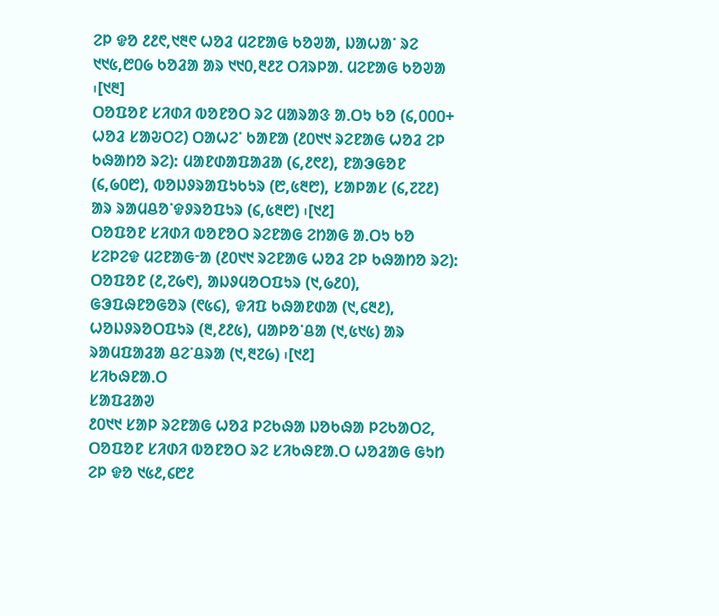ᱮᱞ ᱫᱚ ᱒᱒᱖,᱑᱓᱖ ᱦᱚᱲ ᱢᱮᱱᱟᱜ ᱠᱚᱣᱟ, ᱡᱟᱦᱟᱸ ᱨᱮ ᱑᱑᱕,᱘᱐᱙ ᱠᱚᱲᱟ ᱟᱨ ᱑᱑᱐,᱓᱒᱗ ᱛᱤᱨᱞᱟᱹ ᱢᱮᱱᱟᱜ ᱠᱚᱣᱟ ᱾[᱑᱓]
ᱛᱚᱯᱚᱱ ᱥᱤᱰᱤ ᱵᱚᱱᱚᱛ ᱨᱮ ᱢᱟᱨᱟᱝ ᱟᱹᱛᱩ ᱠᱚ (᱔,᱐᱐᱐+ ᱦᱚᱲ ᱥᱟᱶᱛᱮ) ᱛᱟᱦᱮᱸ ᱠᱟᱱᱟ (᱒᱐᱑᱑ ᱨᱮᱱᱟᱜ ᱦᱚᱲ ᱮᱞ ᱠᱷᱟᱴᱚ ᱨᱮ): ᱢᱟᱱᱰᱟᱯᱟᱲᱟ (᱔,᱒᱖᱒), ᱱᱟᱳᱜᱚᱱ (᱔,᱙᱐᱘), ᱵᱚᱡᱽᱨᱟᱯᱩᱠᱩᱨ (᱘,᱕᱓᱘), ᱥᱟᱞᱟᱥ (᱔,᱗᱗᱒) ᱟᱨ ᱨᱟᱢᱪᱚᱸᱫᱽᱨᱚᱯᱩᱨ (᱔,᱕᱓᱘) ᱾[᱑᱒]
ᱛᱚᱯᱚᱱ ᱥᱤᱰᱤ ᱵᱚᱱᱚᱛ ᱨᱮᱱᱟᱜ ᱮᱴᱟᱜ ᱟᱹᱛᱩ ᱠᱚ ᱥᱮᱞᱮᱫ ᱢᱮᱱᱟᱜᱼᱟ (᱒᱐᱑᱑ ᱨᱮᱱᱟᱜ ᱦᱚᱲ ᱮᱞ ᱠᱷᱟᱴᱚ ᱨᱮ): ᱛᱚᱯᱚᱱ (᱒,᱗᱙᱖), ᱟᱡᱽᱢᱚᱛᱯᱩᱨ (᱑,᱙᱒᱐), ᱜᱳᱯᱷᱱᱚᱜᱚᱨ (᱖᱕᱔), ᱫᱤᱯ ᱠᱷᱟᱱᱰᱟ (᱑,᱔᱓᱒), ᱦᱚᱡᱽᱨᱚᱛᱯᱩᱨ (᱓,᱒᱒᱕), ᱢᱟᱞᱚᱸᱪᱟ (᱑,᱕᱑᱕) ᱟᱨ ᱨᱟᱢᱯᱟᱲᱟ ᱪᱮᱸᱪᱨᱟ (᱑,᱓᱗᱙) ᱾[᱑᱒]
ᱥᱤᱠᱷᱱᱟᱹᱛ
ᱥᱟᱯᱲᱟᱣ
᱒᱐᱑᱑ ᱥᱟᱞ ᱨᱮᱱᱟᱜ ᱦᱚᱲ ᱞᱮᱠᱷᱟ ᱡᱚᱠᱷᱟ ᱞᱮᱠᱟᱛᱮ, ᱛᱚᱯᱚᱱ ᱥᱤᱰᱤ ᱵᱚᱱᱚᱛ ᱨᱮ ᱥᱤᱠᱷᱱᱟᱹᱛ ᱦᱚᱲᱟᱜ ᱜᱩᱴ ᱮᱞ ᱫᱚ ᱑᱕᱒,᱔᱘᱒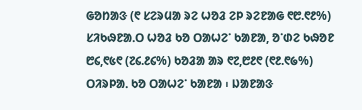ᱜᱚᱴᱟᱝ (᱖ ᱥᱮᱨᱢᱟ ᱨᱮ ᱦᱚᱲ ᱮᱞ ᱨᱮᱱᱟᱜ ᱖᱘.᱖᱒%) ᱥᱤᱠᱷᱱᱟᱹᱛ ᱦᱚᱲ ᱠᱚ ᱛᱟᱦᱮᱸ ᱠᱟᱱᱟ, ᱚᱸᱰᱮ ᱠᱷᱚᱱ ᱘᱔,᱖᱕᱖ (᱗᱔.᱒᱔%) ᱠᱚᱲᱟ ᱟᱨ ᱖᱗,᱘᱒᱖ (᱖᱒.᱖᱙%) ᱛᱤᱨᱞᱟᱹ ᱠᱚ ᱛᱟᱦᱮᱸ ᱠᱟᱱᱟ ᱾ ᱡᱟᱱᱟᱝ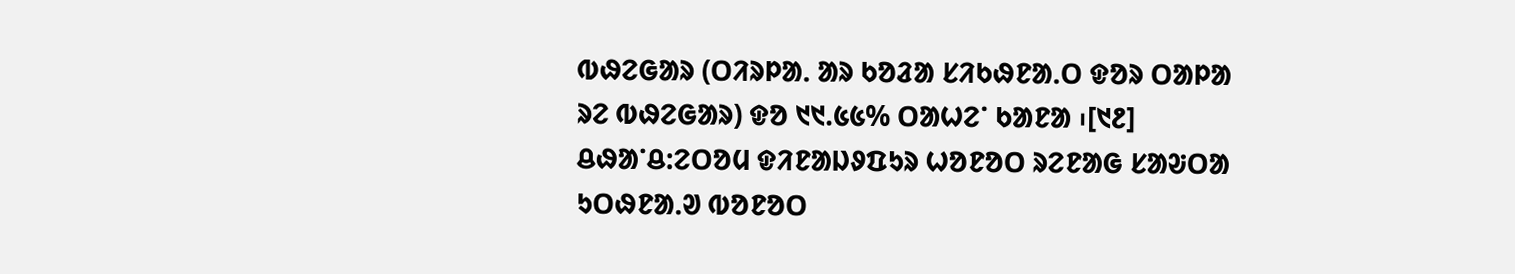ᱵᱷᱮᱜᱟᱨ (ᱛᱤᱨᱞᱟᱹ ᱟᱨ ᱠᱚᱲᱟ ᱥᱤᱠᱷᱱᱟᱹᱛ ᱫᱚᱨ ᱛᱟᱞᱟ ᱨᱮ ᱵᱷᱮᱜᱟᱨ) ᱫᱚ ᱑᱑.᱕᱕% ᱛᱟᱦᱮᱸ ᱠᱟᱱᱟ ᱾[᱑᱒]
ᱪᱷᱟᱸᱪ:ᱮᱛᱚᱢ ᱫᱤᱱᱟᱡᱽᱯᱩᱨ ᱦᱚᱱᱚᱛ ᱨᱮᱱᱟᱜ ᱥᱟᱶᱛᱟ ᱩᱛᱷᱱᱟᱹᱣ ᱵᱚᱱᱚᱛ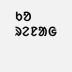ᱠᱚ ᱨᱮᱱᱟᱜ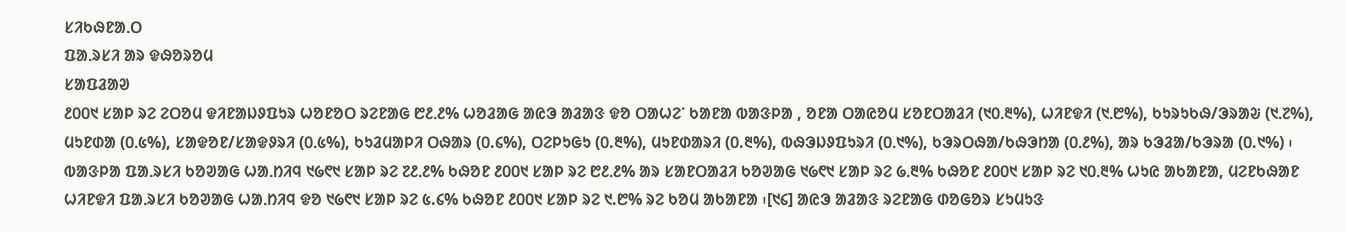ᱥᱤᱠᱷᱱᱟᱹᱛ
ᱯᱟᱹᱨᱥᱤ ᱟᱨ ᱫᱷᱚᱨᱚᱢ
ᱥᱟᱯᱲᱟᱣ
᱒᱐᱐᱑ ᱥᱟᱞ ᱨᱮ ᱮᱛᱚᱢ ᱫᱤᱱᱟᱡᱽᱯᱩᱨ ᱦᱚᱱᱚᱛ ᱨᱮᱱᱟᱜ ᱘᱒ᱹ᱒% ᱦᱚᱲᱟᱜ ᱟᱭᱳ ᱟᱲᱟᱝ ᱫᱚ ᱛᱟᱦᱮᱸ ᱠᱟᱱᱟ ᱵᱟᱝᱞᱟ , ᱚᱱᱟ ᱛᱟᱭᱚᱢ ᱥᱚᱱᱛᱟᱲᱤ (᱑᱐ᱹ᱓%), ᱦᱤᱱᱫᱤ (᱑ᱹ᱘%), ᱠᱩᱨᱩᱠᱷ/ᱳᱨᱟᱶ (᱑ᱹ᱗%), ᱢᱩᱱᱰᱟ (᱐ᱹ᱕%), ᱥᱟᱫᱚᱱ/ᱥᱟᱫᱽᱨᱤ (᱐ᱹ᱕%), ᱠᱩᱲᱢᱟᱞᱤ ᱛᱷᱟᱨ (᱐.᱔%), ᱛᱮᱞᱩᱜᱩ (᱐.᱓%), ᱢᱩᱱᱰᱟᱨᱤ (᱐.᱓%), ᱵᱷᱳᱡᱽᱯᱩᱨᱤ (᱐ᱹ᱑%), ᱠᱳᱨᱛᱷᱟ/ᱠᱷᱳᱴᱟ (᱐ᱹ᱒%), ᱟᱨ ᱠᱳᱲᱟ/ᱠᱳᱨᱟ (᱐.᱑%) ᱾ ᱵᱟᱝᱞᱟ ᱯᱟᱹᱨᱥᱤ ᱠᱚᱣᱟᱜ ᱦᱟᱹᱴᱤᱧ ᱑᱙᱖᱑ ᱥᱟᱞ ᱨᱮ ᱗᱒ᱹ᱒% ᱠᱷᱚᱱ ᱒᱐᱐᱑ ᱥᱟᱞ ᱨᱮ ᱘᱒ᱹ᱒% ᱟᱨ ᱥᱟᱱᱛᱟᱲᱤ ᱠᱚᱣᱟᱜ ᱑᱙᱖᱑ ᱥᱟᱞ ᱨᱮ ᱙ᱹ᱓% ᱠᱷᱚᱱ ᱒᱐᱐᱑ ᱥᱟᱞ ᱨᱮ ᱑᱐ᱹ᱓% ᱦᱩᱭ ᱟᱠᱟᱱᱟ, ᱢᱮᱱᱠᱷᱟᱱ ᱦᱤᱱᱫᱤ ᱯᱟᱹᱨᱥᱤ ᱠᱚᱣᱟᱜ ᱦᱟᱹᱴᱤᱧ ᱫᱚ ᱑᱙᱖᱑ ᱥᱟᱞ ᱨᱮ ᱕.᱔% ᱠᱷᱚᱱ ᱒᱐᱐᱑ ᱥᱟᱞ ᱨᱮ ᱑.᱘% ᱨᱮ ᱠᱚᱢ ᱟᱠᱟᱱᱟ ᱾[᱑᱔] ᱟᱭᱳ ᱟᱲᱟᱝ ᱨᱮᱱᱟᱜ ᱰᱚᱜᱚᱨ ᱥᱩᱢᱩᱝ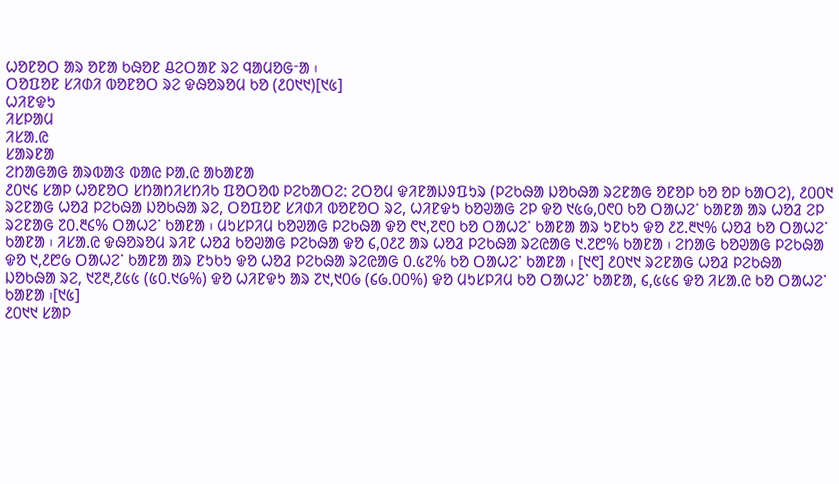ᱦᱚᱱᱚᱛ ᱟᱨ ᱚᱱᱟ ᱠᱷᱚᱱ ᱪᱮᱛᱟᱱ ᱨᱮ ᱧᱟᱢᱚᱜᱼᱟ ᱾
ᱛᱚᱯᱚᱱ ᱥᱤᱰᱤ ᱵᱚᱱᱚᱛ ᱨᱮ ᱫᱷᱚᱨᱚᱢ ᱠᱚ (᱒᱐᱑᱑)[᱑᱕]
ᱦᱤᱱᱫᱩ
ᱤᱥᱞᱟᱢ
ᱤᱥᱟᱹᱭ
ᱥᱟᱨᱱᱟ
ᱮᱴᱟᱜᱟᱜ ᱟᱨᱵᱟᱝ ᱵᱟᱭ ᱞᱟᱹᱭ ᱟᱠᱟᱱᱟ
᱒᱐᱑᱔ ᱥᱟᱞ ᱦᱚᱱᱚᱛ ᱥᱴᱟᱴᱤᱥᱴᱤᱠ ᱯᱚᱛᱚᱵ ᱞᱮᱠᱟᱛᱮ: ᱮᱛᱚᱢ ᱫᱤᱱᱟᱡᱽᱯᱩᱨ (ᱞᱮᱠᱷᱟ ᱡᱚᱠᱷᱟ ᱨᱮᱱᱟᱜ ᱚᱱᱚᱞ ᱠᱚ ᱚᱞ ᱠᱟᱛᱮ), ᱒᱐᱐᱑ ᱨᱮᱱᱟᱜ ᱦᱚᱲ ᱞᱮᱠᱷᱟ ᱡᱚᱠᱷᱟ ᱨᱮ, ᱛᱚᱯᱚᱱ ᱥᱤᱰᱤ ᱵᱚᱱᱚᱛ ᱨᱮ, ᱦᱤᱱᱫᱩ ᱠᱚᱣᱟᱜ ᱮᱞ ᱫᱚ ᱑᱕᱙,᱐᱖᱐ ᱠᱚ ᱛᱟᱦᱮᱸ ᱠᱟᱱᱟ ᱟᱨ ᱦᱚᱲ ᱮᱞ ᱨᱮᱱᱟᱜ ᱗᱐.᱓᱔% ᱛᱟᱦᱮᱸ ᱠᱟᱱᱟ ᱾ ᱢᱩᱥᱞᱤᱢ ᱠᱚᱣᱟᱜ ᱞᱮᱠᱷᱟ ᱫᱚ ᱖᱑,᱗᱖᱐ ᱠᱚ ᱛᱟᱦᱮᱸ ᱠᱟᱱᱟ ᱟᱨ ᱩᱱᱠᱩ ᱫᱚ ᱒᱗ᱹ᱓᱑% ᱦᱚᱲ ᱠᱚ ᱛᱟᱦᱮᱸ ᱠᱟᱱᱟ ᱾ ᱤᱥᱟᱹᱭ ᱫᱷᱚᱨᱚᱢ ᱨᱤᱱ ᱦᱚᱲ ᱠᱚᱣᱟᱜ ᱞᱮᱠᱷᱟ ᱫᱚ ᱔,᱐᱒᱗ ᱟᱨ ᱦᱚᱲ ᱞᱮᱠᱷᱟ ᱨᱮᱭᱟᱜ ᱑.᱗᱘% ᱠᱟᱱᱟ ᱾ ᱮᱴᱟᱜ ᱠᱚᱣᱟᱜ ᱞᱮᱠᱷᱟ ᱫᱚ ᱑,᱒᱘᱙ ᱛᱟᱦᱮᱸ ᱠᱟᱱᱟ ᱟᱨ ᱱᱩᱠᱩ ᱫᱚ ᱦᱚᱲ ᱞᱮᱠᱷᱟ ᱨᱮᱭᱟᱜ ᱐.᱕᱗% ᱠᱚ ᱛᱟᱦᱮᱸ ᱠᱟᱱᱟ ᱾ [᱑᱖] ᱒᱐᱑᱑ ᱨᱮᱱᱟᱜ ᱦᱚᱲ ᱞᱮᱠᱷᱟ ᱡᱚᱠᱷᱟ ᱨᱮ, ᱑᱗᱓,᱒᱕᱕ (᱕᱐.᱑᱙%) ᱫᱚ ᱦᱤᱱᱫᱩ ᱟᱨ ᱗᱑,᱑᱐᱙ (᱔᱙.᱐᱐%) ᱫᱚ ᱢᱩᱥᱞᱤᱢ ᱠᱚ ᱛᱟᱦᱮᱸ ᱠᱟᱱᱟ, ᱔,᱕᱕᱔ ᱫᱚ ᱤᱥᱟᱹᱭ ᱠᱚ ᱛᱟᱦᱮᱸ ᱠᱟᱱᱟ ᱾[᱑᱕]
᱒᱐᱑᱑ ᱥᱟᱞ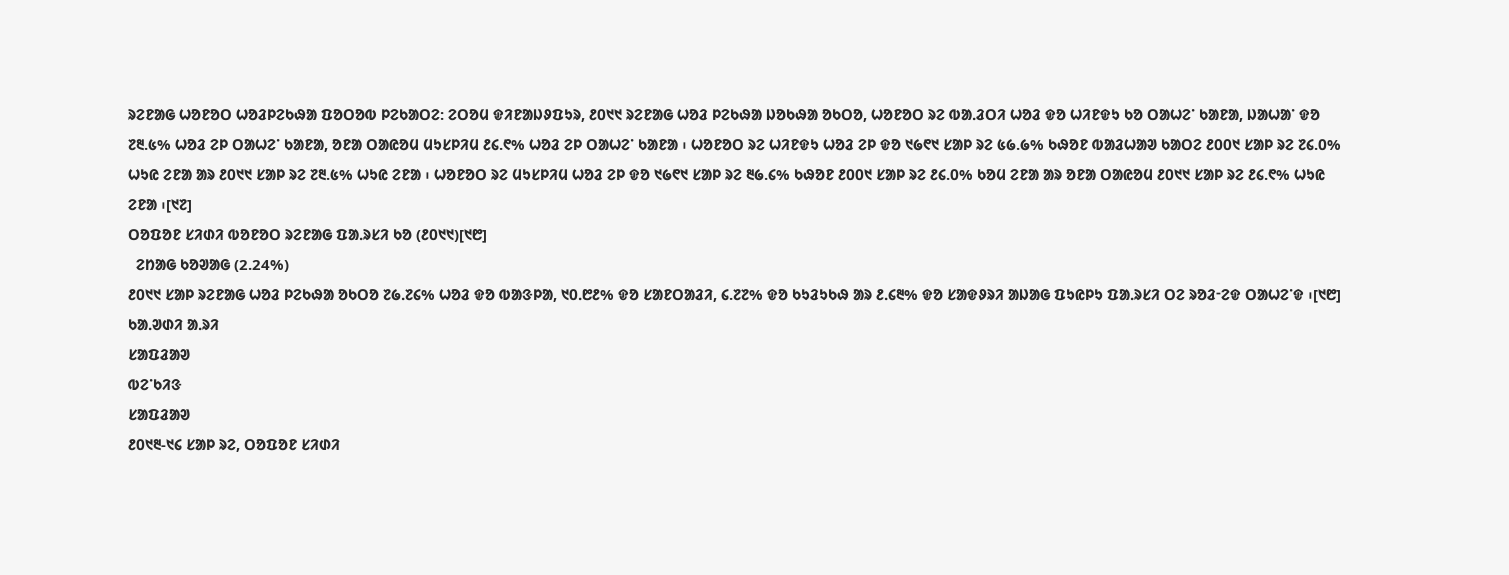ᱨᱮᱱᱟᱜ ᱦᱚᱱᱚᱛ ᱦᱚᱲᱞᱮᱠᱷᱟ ᱯᱚᱛᱚᱵ ᱞᱮᱠᱟᱛᱮ: ᱮᱛᱚᱢ ᱫᱤᱱᱟᱡᱽᱯᱩᱨ, ᱒᱐᱑᱑ ᱨᱮᱱᱟᱜ ᱦᱚᱲ ᱞᱮᱠᱷᱟ ᱡᱚᱠᱷᱟ ᱚᱠᱛᱚ, ᱦᱚᱱᱚᱛ ᱨᱮ ᱵᱟᱹᱲᱛᱤ ᱦᱚᱲ ᱫᱚ ᱦᱤᱱᱫᱩ ᱠᱚ ᱛᱟᱦᱮᱸ ᱠᱟᱱᱟ, ᱡᱟᱦᱟᱸ ᱫᱚ ᱗᱓.᱕% ᱦᱚᱲ ᱮᱞ ᱛᱟᱦᱮᱸ ᱠᱟᱱᱟ, ᱚᱱᱟ ᱛᱟᱭᱚᱢ ᱢᱩᱥᱞᱤᱢ ᱒᱔.᱖% ᱦᱚᱲ ᱮᱞ ᱛᱟᱦᱮᱸ ᱠᱟᱱᱟ ᱾ ᱦᱚᱱᱚᱛ ᱨᱮ ᱦᱤᱱᱫᱩ ᱦᱚᱲ ᱮᱞ ᱫᱚ ᱑᱙᱖᱑ ᱥᱟᱞ ᱨᱮ ᱕᱙.᱙% ᱠᱷᱚᱱ ᱵᱟᱲᱦᱟᱣ ᱠᱟᱛᱮ ᱒᱐᱐᱑ ᱥᱟᱞ ᱨᱮ ᱗᱔.᱐% ᱦᱩᱭ ᱮᱱᱟ ᱟᱨ ᱒᱐᱑᱑ ᱥᱟᱞ ᱨᱮ ᱗᱓.᱕% ᱦᱩᱭ ᱮᱱᱟ ᱾ ᱦᱚᱱᱚᱛ ᱨᱮ ᱢᱩᱥᱞᱤᱢ ᱦᱚᱲ ᱮᱞ ᱫᱚ ᱑᱙᱖᱑ ᱥᱟᱞ ᱨᱮ ᱓᱙.᱔% ᱠᱷᱚᱱ ᱒᱐᱐᱑ ᱥᱟᱞ ᱨᱮ ᱒᱔.᱐% ᱠᱚᱢ ᱮᱱᱟ ᱟᱨ ᱚᱱᱟ ᱛᱟᱭᱚᱢ ᱒᱐᱑᱑ ᱥᱟᱞ ᱨᱮ ᱒᱔.᱖% ᱦᱩᱭ ᱮᱱᱟ ᱾[᱑᱗]
ᱛᱚᱯᱚᱱ ᱥᱤᱰᱤ ᱵᱚᱱᱚᱛ ᱨᱮᱱᱟᱜ ᱯᱟᱹᱨᱥᱤ ᱠᱚ (᱒᱐᱑᱑)[᱑᱘]
  ᱮᱴᱟᱜ ᱠᱚᱣᱟᱜ (2.24%)
᱒᱐᱑᱑ ᱥᱟᱞ ᱨᱮᱱᱟᱜ ᱦᱚᱲ ᱞᱮᱠᱷᱟ ᱚᱠᱛᱚ ᱗᱙ᱹ᱗᱔% ᱦᱚᱲ ᱫᱚ ᱵᱟᱝᱞᱟ, ᱑᱐ᱹ᱘᱒% ᱫᱚ ᱥᱟᱱᱛᱟᱲᱤ, ᱔.᱗᱗% ᱫᱚ ᱠᱩᱲᱩᱠᱷ ᱟᱨ ᱒ᱹ᱔᱓% ᱫᱚ ᱥᱟᱫᱽᱨᱤ ᱟᱡᱟᱜ ᱯᱩᱭᱞᱩ ᱯᱟᱹᱨᱥᱤ ᱛᱮ ᱨᱚᱲᱼᱮᱫ ᱛᱟᱦᱮᱸᱫ ᱾[᱑᱘]
ᱠᱟᱹᱣᱰᱤ ᱟᱹᱨᱤ
ᱥᱟᱯᱲᱟᱣ
ᱵᱮᱸᱠᱤᱝ
ᱥᱟᱯᱲᱟᱣ
᱒᱐᱑᱓-᱑᱔ ᱥᱟᱞ ᱨᱮ, ᱛᱚᱯᱚᱱ ᱥᱤᱰᱤ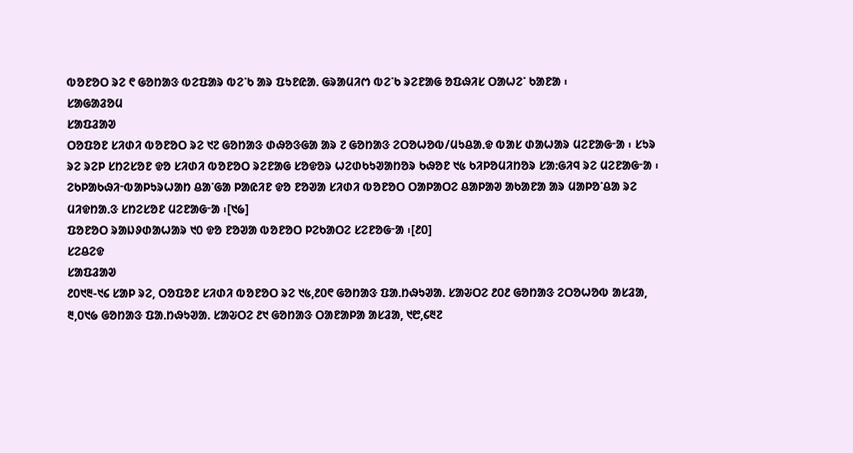ᱵᱚᱱᱚᱛ ᱨᱮ ᱖ ᱜᱚᱴᱟᱝ ᱵᱮᱯᱟᱨ ᱵᱮᱸᱠ ᱟᱨ ᱯᱩᱱᱭᱟᱹ ᱜᱨᱟᱢᱤᱬ ᱵᱮᱸᱠ ᱨᱮᱱᱟᱜ ᱚᱯᱷᱤᱥ ᱛᱟᱦᱮᱸ ᱠᱟᱱᱟ ᱾
ᱥᱟᱜᱟᱲᱚᱢ
ᱥᱟᱯᱲᱟᱣ
ᱛᱚᱯᱚᱱ ᱥᱤᱰᱤ ᱵᱚᱱᱚᱛ ᱨᱮ ᱑᱗ ᱜᱚᱴᱟᱝ ᱰᱷᱚᱝᱜᱟ ᱟᱨ ᱗ ᱜᱚᱴᱟᱝ ᱮᱛᱚᱦᱚᱵ/ᱢᱩᱪᱟᱹᱫ ᱵᱟᱥ ᱰᱟᱦᱟᱨ ᱢᱮᱱᱟᱜᱼᱟ ᱾ ᱥᱩᱨ ᱨᱮ ᱨᱮᱞ ᱥᱴᱮᱥᱚᱱ ᱫᱚ ᱥᱤᱰᱤ ᱵᱚᱱᱚᱛ ᱨᱮᱱᱟᱜ ᱥᱚᱫᱚᱨ ᱦᱮᱰᱠᱩᱣᱟᱴᱚᱨ ᱠᱷᱚᱱ ᱑᱕ ᱠᱤᱞᱚᱢᱤᱴᱚᱨ ᱥᱟᱺᱜᱤᱧ ᱨᱮ ᱢᱮᱱᱟᱜᱼᱟ ᱾
ᱮᱠᱞᱟᱠᱷᱤᱼᱵᱟᱞᱩᱨᱦᱟᱴ ᱪᱟᱸᱜᱟ ᱞᱟᱭᱤᱱ ᱫᱚ ᱱᱚᱣᱟ ᱥᱤᱰᱤ ᱵᱚᱱᱚᱛ ᱛᱟᱞᱟᱛᱮ ᱪᱟᱞᱟᱣ ᱟᱠᱟᱱᱟ ᱟᱨ ᱢᱟᱞᱚᱸᱪᱟ ᱨᱮ ᱢᱤᱫᱴᱟᱹᱝ ᱥᱴᱮᱥᱚᱱ ᱢᱮᱱᱟᱜᱼᱟ ᱾[᱑᱙]
ᱯᱚᱱᱚᱛ ᱨᱟᱡᱽᱰᱟᱦᱟᱨ ᱑᱐ ᱫᱚ ᱱᱚᱣᱟ ᱵᱚᱱᱚᱛ ᱞᱮᱠᱟᱛᱮ ᱥᱮᱱᱚᱜᱼᱟ ᱾[᱒᱐]
ᱥᱮᱪᱮᱫ
ᱥᱟᱯᱲᱟᱣ
᱒᱐᱑᱓-᱑᱔ ᱥᱟᱞ ᱨᱮ, ᱛᱚᱯᱚᱱ ᱥᱤᱰᱤ ᱵᱚᱱᱚᱛ ᱨᱮ ᱑᱕,᱒᱐᱖ ᱜᱚᱴᱟᱝ ᱯᱟᱹᱴᱷᱩᱣᱟᱹ ᱥᱟᱶᱛᱮ ᱒᱐᱒ ᱜᱚᱴᱟᱝ ᱮᱛᱚᱦᱚᱵ ᱟᱥᱲᱟ, ᱓,᱐᱑᱙ ᱜᱚᱴᱟᱝ ᱯᱟᱹᱴᱷᱩᱣᱟᱹ ᱥᱟᱶᱛᱮ ᱒᱑ ᱜᱚᱴᱟᱝ ᱛᱟᱱᱟᱞᱟ ᱟᱥᱲᱟ, ᱑᱘,᱔᱓᱗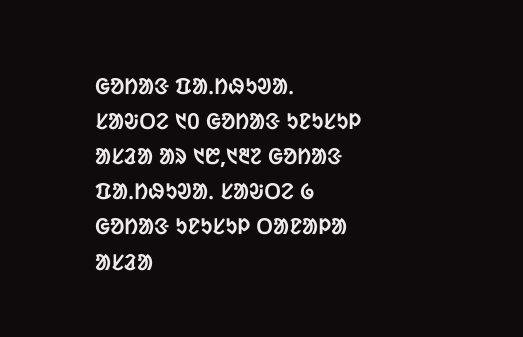ᱜᱚᱴᱟᱝ ᱯᱟᱹᱴᱷᱩᱣᱟᱹ ᱥᱟᱶᱛᱮ ᱑᱐ ᱜᱚᱴᱟᱝ ᱩᱱᱩᱥᱩᱞ ᱟᱥᱲᱟ ᱟᱨ ᱑᱘,᱑᱓᱗ ᱜᱚᱴᱟᱝ ᱯᱟᱹᱴᱷᱩᱣᱟᱹ ᱥᱟᱶᱛᱮ ᱙ ᱜᱚᱴᱟᱝ ᱩᱱᱩᱥᱩᱞ ᱛᱟᱱᱟᱞᱟ ᱟᱥᱲᱟ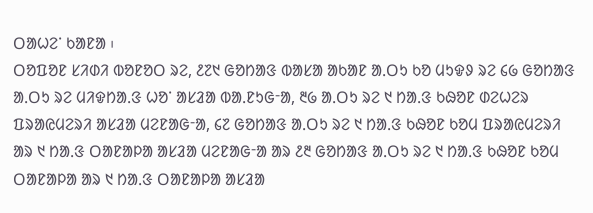ᱛᱟᱦᱮᱸ ᱠᱟᱱᱟ ᱾
ᱛᱚᱯᱚᱱ ᱥᱤᱰᱤ ᱵᱚᱱᱚᱛ ᱨᱮ, ᱒᱗᱑ ᱜᱚᱴᱟᱝ ᱵᱟᱥᱟ ᱟᱠᱟᱱ ᱟᱹᱛᱩ ᱠᱚ ᱢᱩᱫᱽ ᱨᱮ ᱔᱙ ᱜᱚᱴᱟᱝ ᱟᱹᱛᱩ ᱨᱮ ᱢᱤᱫᱴᱟᱹᱝ ᱦᱚᱸ ᱟᱥᱲᱟ ᱵᱟᱹᱱᱩᱜᱼᱟ, ᱓᱙ ᱟᱹᱛᱩ ᱨᱮ ᱑ ᱴᱟᱹᱝ ᱠᱷᱚᱱ ᱰᱮᱦᱮᱨ ᱯᱨᱟᱭᱢᱮᱨᱤ ᱟᱥᱲᱟ ᱢᱮᱱᱟᱜᱼᱟ, ᱔᱗ ᱜᱚᱴᱟᱝ ᱟᱹᱛᱩ ᱨᱮ ᱑ ᱴᱟᱹᱝ ᱠᱷᱚᱱ ᱠᱚᱢ ᱯᱨᱟᱭᱢᱮᱨᱤ ᱟᱨ ᱑ ᱴᱟᱹᱝ ᱛᱟᱱᱟᱞᱟ ᱟᱥᱲᱟ ᱢᱮᱱᱟᱜᱼᱟ ᱟᱨ ᱒᱓ ᱜᱚᱴᱟᱝ ᱟᱹᱛᱩ ᱨᱮ ᱑ ᱴᱟᱹᱝ ᱠᱷᱚᱱ ᱠᱚᱢ ᱛᱟᱱᱟᱞᱟ ᱟᱨ ᱑ ᱴᱟᱹᱝ ᱛᱟᱱᱟᱞᱟ ᱟᱥᱲᱟ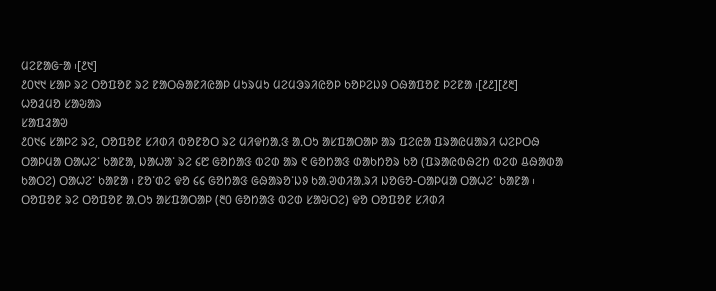ᱢᱮᱱᱟᱜᱼᱟ ᱾[᱒᱑]
᱒᱐᱑᱑ ᱥᱟᱞ ᱨᱮ ᱛᱚᱯᱚᱱ ᱨᱮ ᱱᱟᱛᱷᱟᱱᱤᱭᱟᱞ ᱢᱩᱨᱢᱩ ᱢᱮᱢᱳᱨᱤᱭᱚᱞ ᱠᱚᱞᱮᱡᱽ ᱛᱷᱟᱯᱚᱱ ᱞᱮᱱᱟ ᱾[᱒᱒][᱒᱓]
ᱦᱚᱲᱢᱚ ᱥᱟᱶᱟᱨ
ᱥᱟᱯᱲᱟᱣ
᱒᱐᱑᱔ ᱥᱟᱞᱮ ᱨᱮ, ᱛᱚᱯᱚᱱ ᱥᱤᱰᱤ ᱵᱚᱱᱚᱛ ᱨᱮ ᱢᱤᱫᱴᱟᱹᱝ ᱟᱹᱛᱩ ᱟᱥᱯᱟᱛᱟᱞ ᱟᱨ ᱯᱮᱭᱟ ᱯᱨᱟᱭᱢᱟᱨᱤ ᱦᱮᱞᱛᱷ ᱛᱟᱞᱢᱟ ᱛᱟᱦᱮᱸ ᱠᱟᱱᱟ, ᱡᱟᱦᱟᱸ ᱨᱮ ᱔᱘ ᱜᱚᱴᱟᱝ ᱵᱮᱰ ᱟᱨ ᱖ ᱜᱚᱴᱟᱝ ᱰᱟᱠᱴᱚᱨ ᱠᱚ (ᱯᱨᱟᱭᱵᱷᱮᱴ ᱵᱮᱰ ᱪᱷᱟᱰᱟ ᱠᱟᱛᱮ) ᱛᱟᱦᱮᱸ ᱠᱟᱱᱟ ᱾ ᱱᱚᱸᱰᱮ ᱫᱚ ᱔᱔ ᱜᱚᱴᱟᱝ ᱜᱷᱟᱨᱚᱸᱡᱽ ᱠᱟᱹᱣᱰᱤᱟᱹᱨᱤ ᱡᱚᱜᱚ-ᱛᱟᱞᱢᱟ ᱛᱟᱦᱮᱸ ᱠᱟᱱᱟ ᱾
ᱛᱚᱯᱚᱱ ᱨᱮ ᱛᱚᱯᱚᱱ ᱟᱹᱛᱩ ᱟᱥᱯᱟᱛᱟᱞ (᱓᱐ ᱜᱚᱴᱟᱝ ᱵᱮᱰ ᱥᱟᱶᱛᱮ) ᱫᱚ ᱛᱚᱯᱚᱱ ᱥᱤᱰᱤ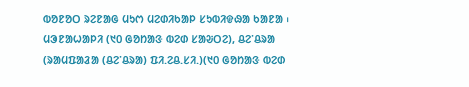ᱵᱚᱱᱚᱛ ᱨᱮᱱᱟᱜ ᱢᱩᱬ ᱢᱮᱰᱤᱠᱟᱞ ᱥᱩᱵᱤᱫᱷᱟ ᱠᱟᱱᱟ ᱾ ᱢᱳᱱᱟᱦᱟᱞᱤ (᱑᱐ ᱜᱚᱴᱟᱝ ᱵᱮᱰ ᱥᱟᱶᱛᱮ), ᱪᱮᱸᱪᱨᱟ (ᱨᱟᱢᱯᱟᱲᱟ (ᱪᱮᱸᱪᱨᱟ) ᱯᱤ.ᱮᱪ.ᱥᱤ.)(᱑᱐ ᱜᱚᱴᱟᱝ ᱵᱮᱰ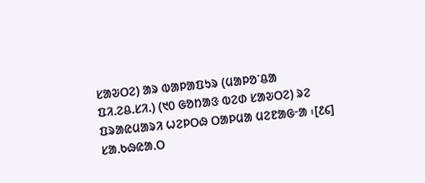ᱥᱟᱶᱛᱮ) ᱟᱨ ᱵᱟᱞᱟᱯᱩᱨ (ᱢᱟᱞᱚᱸᱪᱟ ᱯᱤ.ᱮᱪ.ᱥᱤ.) (᱑᱐ ᱜᱚᱴᱟᱝ ᱵᱮᱰ ᱥᱟᱶᱛᱮ) ᱨᱮ ᱯᱨᱟᱭᱢᱟᱨᱤ ᱦᱮᱞᱛᱷ ᱛᱟᱞᱢᱟ ᱢᱮᱱᱟᱜᱼᱟ ᱾[᱒᱔]
ᱥᱟᱹᱠᱷᱭᱟᱹᱛ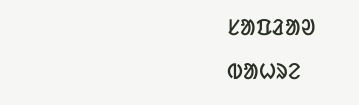ᱥᱟᱯᱲᱟᱣ
ᱵᱟᱦᱨᱮ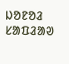ᱡᱚᱱᱚᱲ
ᱥᱟᱯᱲᱟᱣ